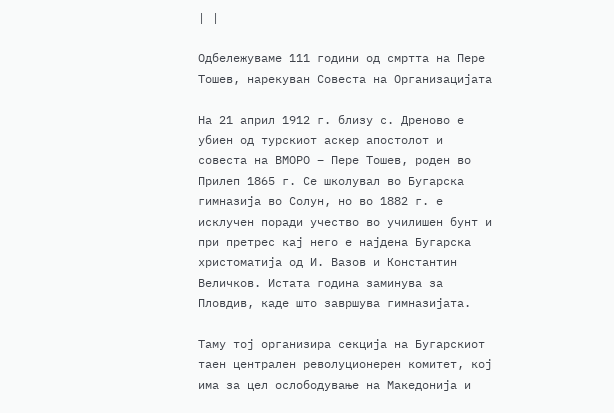| |

Одбележуваме 111 години од смртта на Пере Тошев, нарекуван Совеста на Организацијата

На 21 април 1912 г. близу с. Дреново е убиен од турскиот аскер апостолот и совеста на ВМОРО – Пере Тошев, роден во Прилеп 1865 г. Се школувал во Бугарска гимназија во Солун, но во 1882 г. е исклучен поради учество во училишен бунт и при претрес кај него е најдена Бугарска христоматиja од И. Вазов и Константин Величков. Истата година заминува за Пловдив, каде што завршува гимназијата.

Таму тој организира секција на Бугарскиот таен централен револуционерен комитет, кој има за цел ослободување на Македонија и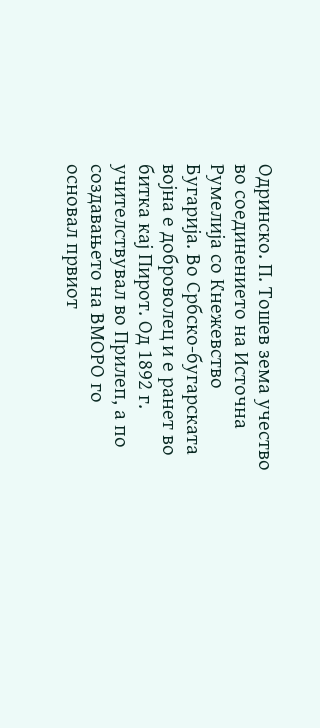Одринско. П. Тошев зема учество во соединението на Источна Румелија со Кнежевство Бугарија. Во Србско-бугарската војна е доброволец и е ранет во битка кај Пирот. Од 1892 г. учителствувал во Прилеп, а по создавањето на ВМОРО го основал првиот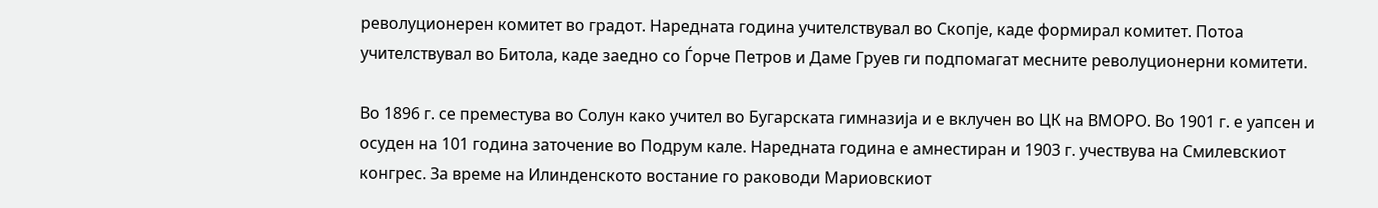револуционерен комитет во градот. Наредната година учителствувал во Скопје, каде формирал комитет. Потоа учителствувал во Битола, каде заедно со Ѓорче Петров и Даме Груев ги подпомагат месните револуционерни комитети.

Во 1896 г. се преместува во Солун како учител во Бугарската гимназија и е вклучен во ЦК на ВМОРО. Во 1901 г. е уапсен и осуден на 101 година заточение во Подрум кале. Наредната година е амнестиран и 1903 г. учествува на Смилевскиот конгрес. За време на Илинденското востание го раководи Мариовскиот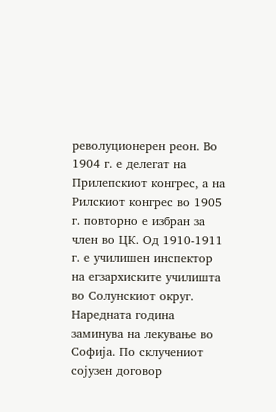револуционерен реон. Во 1904 г. е делегат на Прилепскиот конгрес, а на Рилскиот конгрес во 1905 г. повторно е избран за член во ЦК. Од 1910-1911 г. е училишен инспектор на егзархиските училишта во Солунскиот округ. Наредната година заминува на лекување во Софија. По склучениот сојузен договор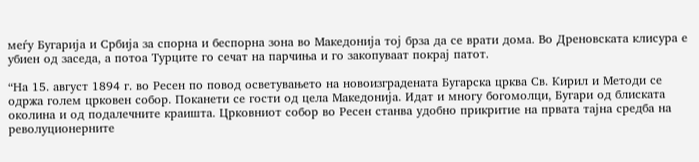меѓу Бугарија и Србија за спорна и беспорна зона во Македонија тој брза да се врати дома. Во Дреновската клисура е убиен од заседа, а потоа Турците го сечат на парчиња и го закопуваат покрај патот.

“На 15. август 1894 г. во Ресен по повод осветувањето на новоизградената Бугарска црква Св. Кирил и Методи се одржа голем црковен собор. Поканети се гости од цела Македонија. Идат и многу богомолци, Бугари од блиската околина и од подалечните краишта. Црковниот собор во Ресен станва удобно прикритие на првата тајна средба на револуционерните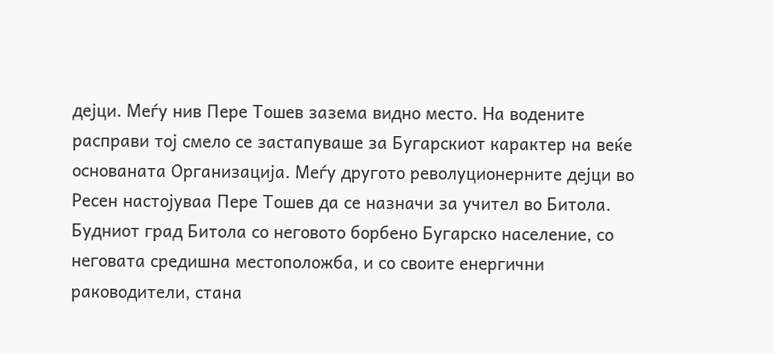дејци. Меѓу нив Пере Тошев зазема видно место. На водените расправи тој смело се застапуваше за Бугарскиот карактер на веќе основаната Организација. Меѓу другото револуционерните дејци во Ресен настојуваа Пере Тошев да се назначи за учител во Битола. Будниот град Битола со неговото борбено Бугарско население, со неговата средишна местоположба, и со своите енергични раководители, стана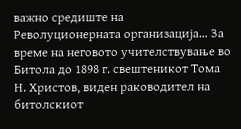важно средиште на Револуционерната организација… За време на неговото учителствување во Битолa до 1898 г. свештеникот Тома Н. Христов, виден раководител на битолскиот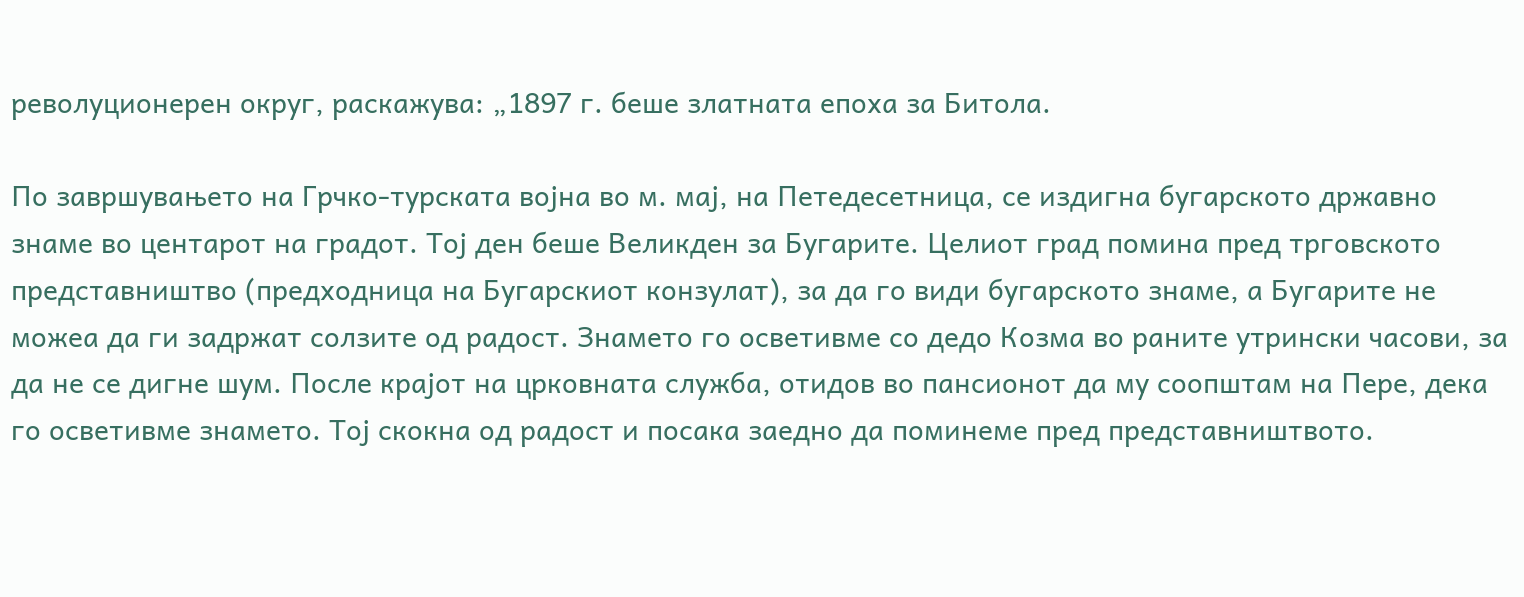револуционерен округ, раскажува: „1897 г. беше златната епоха за Битола.

По завршувањето на Грчко-турската војна во м. мај, на Петедесетница, се издигна бугарското државно знаме во центарот на градот. Тој ден беше Великден за Бугарите. Целиот град помина пред трговското представништво (предходница на Бугарскиот конзулат), за да го види бугарското знаме, а Бугарите не можеа да ги задржат солзите од радост. Знамето го осветивме со дедо Козма во раните утрински часови, за да не се дигне шум. После крајот на црковната служба, отидов во пансионот да му соопштам на Пере, дека го осветивме знамето. Тој скокна од радост и посака заедно да поминеме пред представништвото.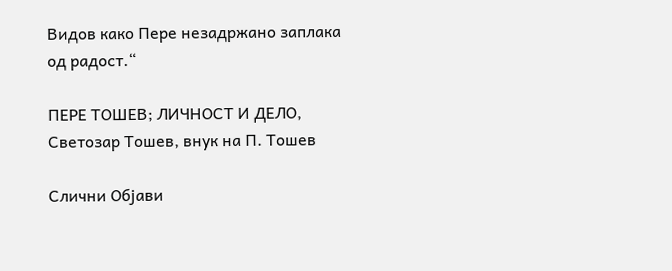Видов како Пере незадржано заплака од радост.“

ПЕРЕ ТОШЕВ; ЛИЧНОСТ И ДЕЛО, Светозар Тошев, внук на П. Тошев

Слични Објави